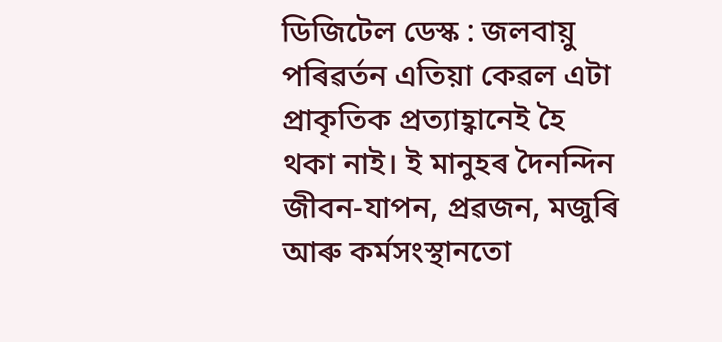ডিজিটেল ডেস্ক : জলবায়ু পৰিৱৰ্তন এতিয়া কেৱল এটা প্রাকৃতিক প্রত্যাহ্বানেই হৈ থকা নাই। ই মানুহৰ দৈনন্দিন জীবন-যাপন, প্রৱজন, মজুৰি আৰু কৰ্মসংস্থানতো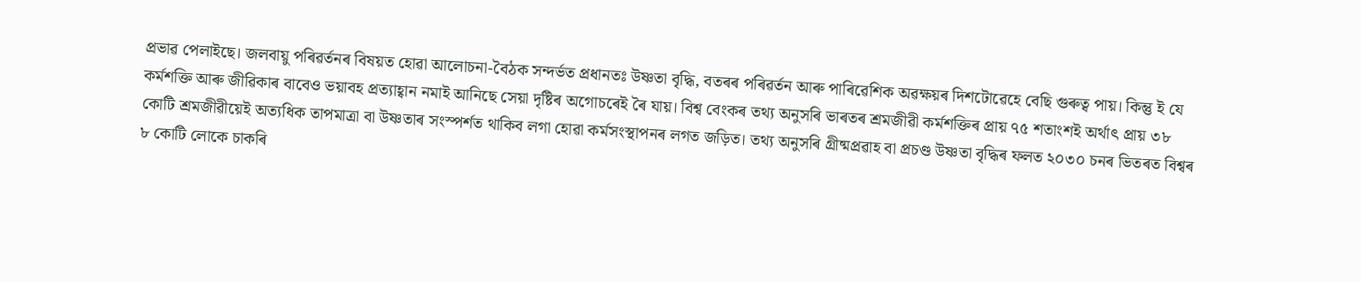প্রভাৱ পেলাইছে। জলবায়ু পৰিৱৰ্তনৰ বিষয়ত হোৱা আলোচনা-বৈঠক সন্দৰ্ভত প্রধানতঃ উষ্ণতা বৃদ্ধি, বতৰৰ পৰিৱৰ্তন আৰু পাৰিৱেশিক অৱক্ষয়ৰ দিশটোৱেহে বেছি গুৰুত্ব পায়। কিন্তু ই যে কৰ্মশক্তি আৰু জীৱিকাৰ বাবেও ভয়াবহ প্রত্যাহ্বান নমাই আনিছে সেয়া দৃষ্টিৰ অগোচৰেই ৰৈ যায়। বিশ্ব বেংকৰ তথ্য অনুসৰি ভাৰতৰ শ্ৰমজীৱী কৰ্মশক্তিৰ প্ৰায় ৭৫ শতাংশই অর্থাৎ প্রায় ৩৮ কোটি শ্রমজীৱীয়েই অত্যধিক তাপমাত্রা বা উষ্ণতাৰ সংস্পৰ্শত থাকিব লগা হোৱা কৰ্মসংস্থাপনৰ লগত জড়িত। তথ্য অনুসৰি গ্ৰীষ্মপ্ৰৱাহ বা প্রচণ্ড উষ্ণতা বৃদ্ধিৰ ফলত ২০৩০ চনৰ ভিতৰত বিশ্বৰ ৮ কোটি লোকে চাকৰি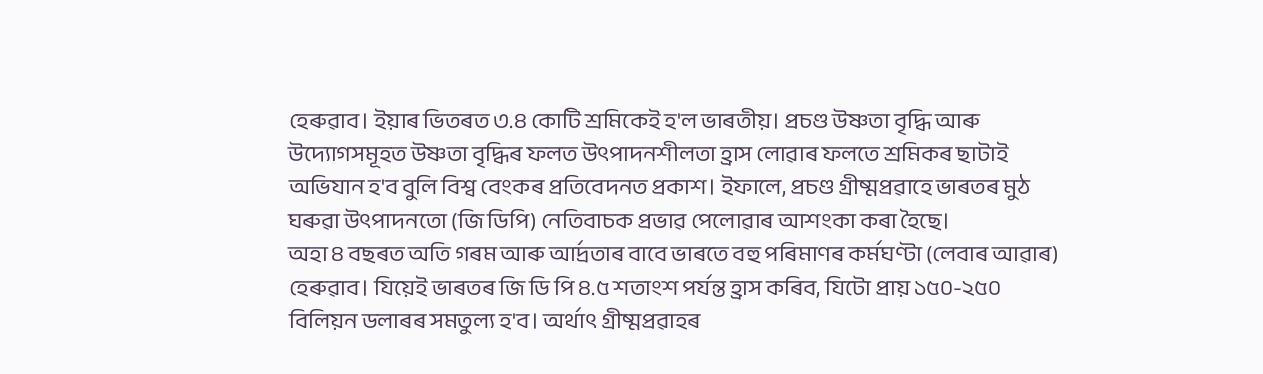হেৰুৱাব। ইয়াৰ ভিতৰত ৩.৪ কোটি শ্রমিকেই হ'ল ভাৰতীয়। প্রচণ্ড উষ্ণতা বৃদ্ধি আৰু উদ্যোগসমূহত উষ্ণতা বৃদ্ধিৰ ফলত উৎপাদনশীলতা হ্রাস লোৱাৰ ফলতে শ্রমিকৰ ছাটাই অভিযান হ'ব বুলি বিশ্ব বেংকৰ প্ৰতিবেদনত প্রকাশ। ইফালে, প্রচণ্ড গ্রীষ্মপ্ৰৱাহে ভাৰতৰ মুঠ ঘৰুৱা উৎপাদনতো (জি ডিপি) নেতিবাচক প্ৰভাৱ পেলোৱাৰ আশংকা কৰা হৈছে।
অহা ৪ বছৰত অতি গৰম আৰু আৰ্দ্ৰতাৰ বাবে ভাৰতে বহু পৰিমাণৰ কৰ্মঘণ্টা (লেবাৰ আৱাৰ) হেৰুৱাব। যিয়েই ভাৰতৰ জি ডি পি ৪.৫ শতাংশ পর্যন্ত হ্রাস কৰিব, যিটো প্রায় ১৫০-২৫০ বিলিয়ন ডলাৰৰ সমতুল্য হ'ব। অর্থাৎ গ্রীষ্মপ্ৰৱাহৰ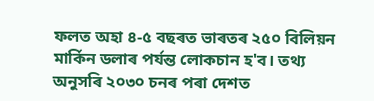ফলত অহা ৪-৫ বছৰত ভাৰতৰ ২৫০ বিলিয়ন মার্কিন ডলাৰ পৰ্যন্ত লোকচান হ'ব। তথ্য অনুসৰি ২০৩০ চনৰ পৰা দেশত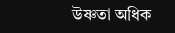উষ্ণতা অধিক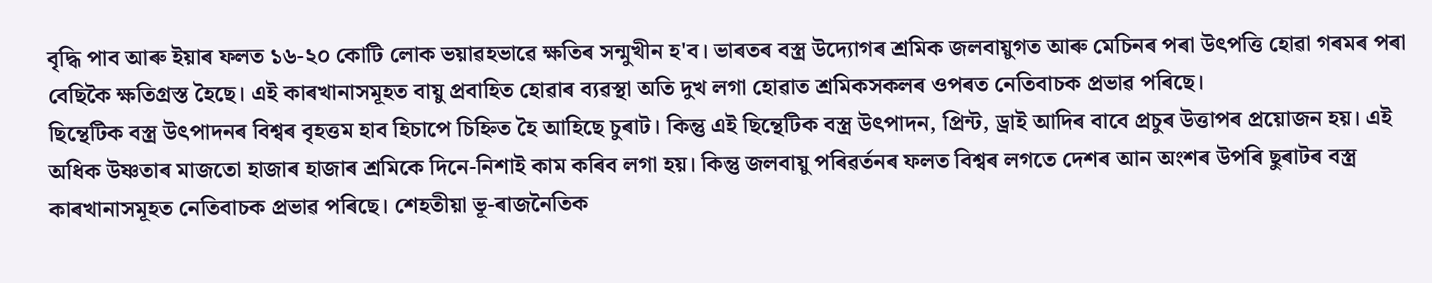বৃদ্ধি পাব আৰু ইয়াৰ ফলত ১৬-২০ কোটি লোক ভয়াৱহভাৱে ক্ষতিৰ সন্মুখীন হ'ব। ভাৰতৰ বস্ত্ৰ উদ্যোগৰ শ্রমিক জলবায়ুগত আৰু মেচিনৰ পৰা উৎপত্তি হোৱা গৰমৰ পৰা বেছিকৈ ক্ষতিগ্ৰস্ত হৈছে। এই কাৰখানাসমূহত বায়ু প্রবাহিত হোৱাৰ ব্যৱস্থা অতি দুখ লগা হোৱাত শ্ৰমিকসকলৰ ওপৰত নেতিবাচক প্ৰভাৱ পৰিছে।
ছিন্থেটিক বস্ত্র উৎপাদনৰ বিশ্বৰ বৃহত্তম হাব হিচাপে চিহ্নিত হৈ আহিছে চুৰাট। কিন্তু এই ছিন্থেটিক বস্ত্র উৎপাদন, প্রিন্ট, ড্রাই আদিৰ বাবে প্ৰচুৰ উত্তাপৰ প্রয়োজন হয়। এই অধিক উষ্ণতাৰ মাজতো হাজাৰ হাজাৰ শ্রমিকে দিনে-নিশাই কাম কৰিব লগা হয়। কিন্তু জলবায়ু পৰিৱৰ্তনৰ ফলত বিশ্বৰ লগতে দেশৰ আন অংশৰ উপৰি ছুৰাটৰ বস্ত্ৰ কাৰখানাসমূহত নেতিবাচক প্ৰভাৱ পৰিছে। শেহতীয়া ভূ-ৰাজনৈতিক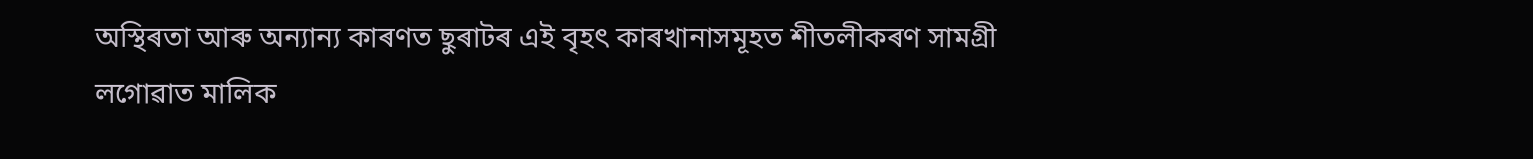অস্থিৰতা আৰু অন্যান্য কাৰণত ছুৰাটৰ এই বৃহৎ কাৰখানাসমূহত শীতলীকৰণ সামগ্রী লগোৱাত মালিক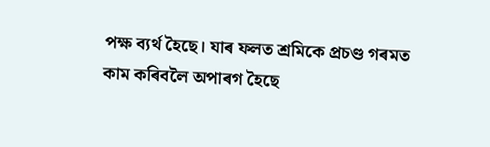পক্ষ ব্যর্থ হৈছে। যাৰ ফলত শ্রমিকে প্রচণ্ড গৰমত কাম কৰিবলৈ অপাৰগ হৈছে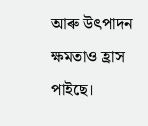আৰু উৎপাদন ক্ষমতাও হ্রাস পাইছে।